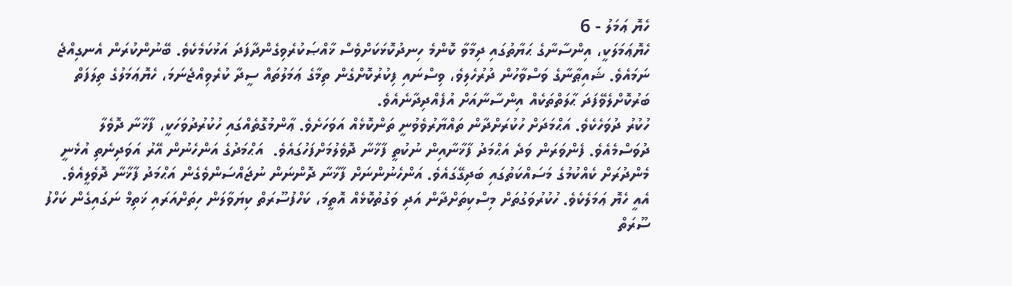ހެޔޮ ޢަމަލު - 6
ހެޔޮޢަމަލަކީ، އިންސާނާގެ ޙަޔާތުގައި ދިމާވާ ކޮންމެ ހިނދުކޮޅަކަށްވެސް ޚާއްޞަކުރެވިގެންދާފަދަ އަޅުކަމެކެވެ. ބޭނުންކުރަން އެނގިއްޖެ ނަމައެވެ. ޝައިޠާނާގެ ވަސްވާހުން ދުރުހެލިވެ، ވިސްނައި ފިކުރުކޮށްގެން ތިމާގެ ޢަމަލުތައް ސީދާ ކުރެވިއްޖެނަމަ، ހެޔޮޢަމަލުގެ ތިލަފަތް ބަރުކޮށްލެވޭފަދަ ޙާލަތްތަކެއް އިންސާނާއަށް އުފެއްދިދާނެއެވެ.
ހުކުރު ދުވަހެކެވެ. އަޙްމަދަށް ހުކުރަށްދާން ތައްޔާރުވެވުނީ ތަންކޮޅެއް އަވަހަށެވެ. ޢާންމުގޮތެއްގައި ހުކުރުދުވަހަކީ، ފާޚާނާ ދޮވެލާ ދުވަސްމެއެވެ. ފެންވަރަން ވަދެ އަޙްމަދު ފާޚާނާއިން ނުކުތީ ފާޚާނާ ދޮވެލުމަށްފަހުގައެވެ.  އަޙްމަދުގެ އަންހެނުން އޭރު އަވަދިނެތި އުޅެނީ މެންދުރަށް ކެއްކުމުގެ މަސައްކަތުގައި ބަދިގޭގައެވެ. އަންހެނުންނަށް ފާޚާނާ ދޮންނަން ނުޖައްސަންވެގެން އަޙްމަދު ފާޚާނާ ދޮވެލީއެވެ. އެއީ ހެޔޮ ޢަމަލެކެވެ. ހުކުރުވަގުތަށް މިސްކިތަށްދާން އަދި ވަގުތުކޮޅެއް އޮތީމަ، ކަހްފުސޫރަތް ކިޔަވާލަން ހިތަށްއަރައި ޚަތިމް ނަގައިގެން ކަހްފު ސޫރަތް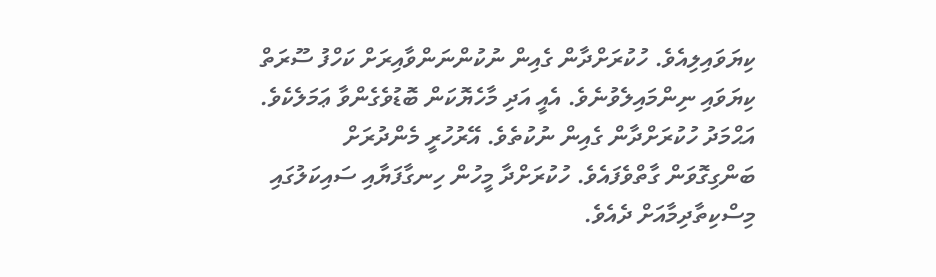ކިޔަވައިލިއެވެ. ހުކުރަށްދާން ގެއިން ނުކުންނަންވާއިރަށް ކަހްފު ސޫރަތް ކިޔަވައި ނިންމައިލެވުނެވެ. އެއީ އަދި މާހެޔޮކަން ބޮޑުވެގެންވާ ޢަމަލެކެވެ.
އަޙްމަދު ހުކުރަށްދާން ގެއިން ނުކުތެވެ. އޭރުހުރީ މެންދުރަށް ބަންގިގޮވަން ގާތްވެފައެވެ. ހުކުރަށްދާ މީހުން ހިނގާފަޔާއި ސައިކަލުގައި މިސްކިތާދިމާއަށް ދެއެވެ.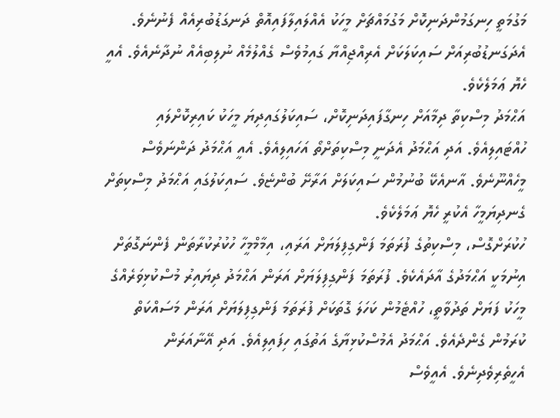މަގުމަތީ ހިނގަމުންދަނިކޮށް މަގުމައްޗަށް މީހަކު އެއްލައިލާފައިއޮތް ދަނގަޑުބުރިއެއް ފެނުނެވެ. އެދަގަނޑުބުރިއަށް ސައިކަލަކަށް އެރިއްޖިއްޔާ ގައިމުވެސް ގެއްލުމެއް ނުލިބިއެއް ނުދާނެއެވެ. އެއީ ހެޔޮ ޢަމަލެކެވެ.
އަޙްމަދު މިސްކިތާ ދިމާއަށް ހިނގާފައިދަނިކޮށް، ސައިކަލުގައިދިޔަ މީހަކު ކައިރިކޮށްލައި ހުއްޓައިލިއެވެ. އަދި އަޙްމަދު އެދަނީ މިސްކިތަށްތޯ އަހައިލިއެވެ. އެއީ އަޙްމަދު ދަންނަވެސް މީހެއްނޫނެވެ. އާނއެކޭ ބުނުމުން ސައިކަލަށް އަރާށޭ ބުންޏެވެ. ސައިކަލުގައި އަޙްމަދު މިސްކިތަށް ގެނދިޔަމީހާ އެކުރީ ހެޔޮ ޢަމަލެކެވެ.
ހުކުރަށްގޮސް، މިސްކިތުގެ ފުރަތަމަ ފަންގިފިލަޔަށް އަރައި، އިމާމްމީހާ ހުކުރުކުރާތަން ފެންނަގޮތަށް އިނުމަކީ އަޙްމަދުގެ އާދައެކެވެ. ފުރަތަމަ ފަންގިފިލަޔަށް އަރަން އަޙްމަދު ދިޔައިރު މުސްކުޅިވަރެއްގެ މީހަކު ފަޔަށް ތަދުވާތީ، ހުއްޓެމުން ކަހަލަ ގޮތަކަށް ފުރަތަމަ ފަންގިފިލަޔަށް އަރަން މަސައްކަތް ކުރަމުން ގެންދެއެވެ. އަޙްމަދު އެމުސްކުޅިޔާގެ އަތުގައި ހިފައިލިއެވެ. އަދި އޭނާއަރަން އެހީތެރިވެދިނެވެ. އެއީވެސް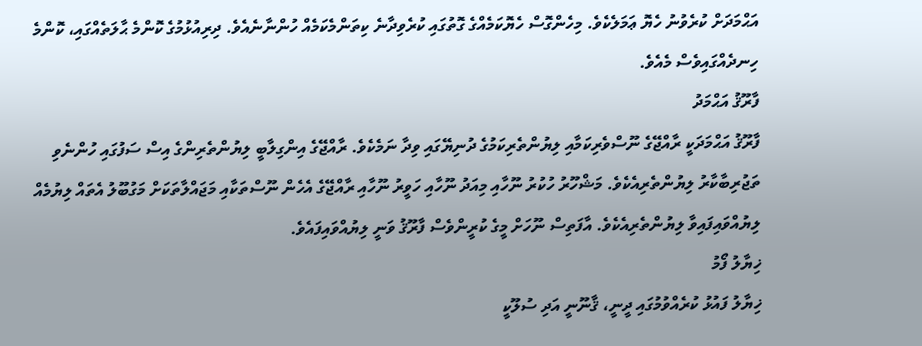އަޙްމަދަށް ކުރެވުނު ހެޔޮ ޢަމަލެކެވެ. މިހެންގޮސް ހެޔޮކަމެއްގެ ގޮތުގައި ކުރެވިދާނެ ކިތަންމެކަމެއް ހުންނާނެއެވެ. ދިރިއުޅުމުގެ ކޮންމެ ޙާލަތެއްގައި، ކޮންމެ ހިނދެއްގައިވެސް މެއެވެ.
ފާރޫޤު އަޙްމަދު
ފާރޫޤު އަޙްމަދަކީ ރާއްޖޭގެ ނޫސްވެރިކަމާއި ލިޔުންތެރިކަމުގެ ދުނިޔޭގައި ވިދާ ނަމެކެވެ. ރާއްޖޭގެ އިންގިލާބީ ލިޔުންތެރިންގެ އިސް ސަފުގައި ހުންނެވި ތަޖުރިބާކާރު ލިޔުންތެރިއެކެވެ. މަޝްހޫރު ހުކުރު ނޫހާއި މިއަދު ނޫހާއި ހަވީރު ނޫހާއި ރާއްޖޭގެ އެހެން ނޫސްތަކާއި މަޖައްލާތަކަށް މަގުބޫލު އެތައް ލިޔުމެއް ލިޔުއްވައިފައިވާ ލިޔުންތެރިއެކެވެ. އާފަތިސް ނޫހަށް މީގެ ކުރީންވެސް ފާރޫޤު ވަނީ ލިޔުއްވައިފައެވެ.
ޚިޔާލު ފޯމު
ޚިޔާލު ފައުޅު ކުރެއްވުމުގައި ދީނީ، ޤާނޫނީ އަދި ސުލޫކީ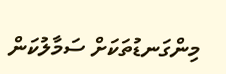މިންގަނޑުތަކަށް ސަމާލުކަން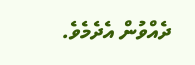ދެއްވުން އެދެމެވެ.